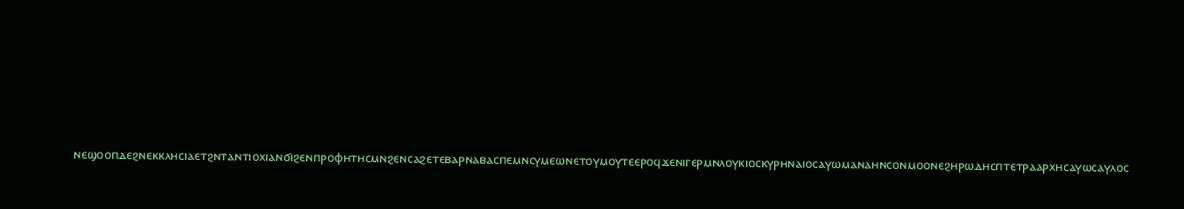ⲛⲉϣⲟⲟⲡⲇⲉϩⲛⲉⲕⲕⲗⲏⲥⲓⲁⲉⲧϩⲛⲧⲁⲛⲧⲓⲟⲭⲓⲁⲛϭⲓϩⲉⲛⲡⲣⲟⲫⲏⲧⲏⲥⲙⲛϩⲉⲛⲥⲁϩⲉⲧⲉⲃⲁⲣⲛⲁⲃⲁⲥⲡⲉⲙⲛⲥⲩⲙⲉⲱⲛⲉⲧⲟⲩⲙⲟⲩⲧⲉⲉⲣⲟϥϫⲉⲛⲓⲅⲉⲣⲙⲛⲗⲟⲩⲕⲓⲟⲥⲕⲩⲣⲏⲛⲁⲓⲟⲥⲁⲩⲱⲙⲁⲛⲁⲏⲛⲥⲟⲛⲙⲟⲟⲛⲉϩⲏⲣⲱⲇⲏⲥⲡⲧⲉⲧⲣⲁⲁⲣⲭⲏⲥⲁⲩⲱⲥⲁⲩⲗⲟⲥ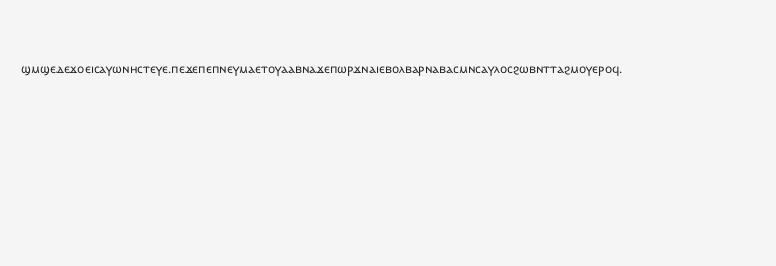ϣⲙϣⲉⲇⲉϫⲟⲉⲓⲥⲁⲩⲱⲛⲏⲥⲧⲉⲩⲉ.ⲡⲉϫⲉⲡⲉⲡⲛⲉⲩⲙⲁⲉⲧⲟⲩⲁⲁⲃⲛⲁϫⲉⲡⲱⲣϫⲛⲁⲓⲉⲃⲟⲗⲃⲁⲣⲛⲁⲃⲁⲥⲙⲛⲥⲁⲩⲗⲟⲥϩⲱⲃⲛⲧⲧⲁϩⲙⲟⲩⲉⲣⲟϥ.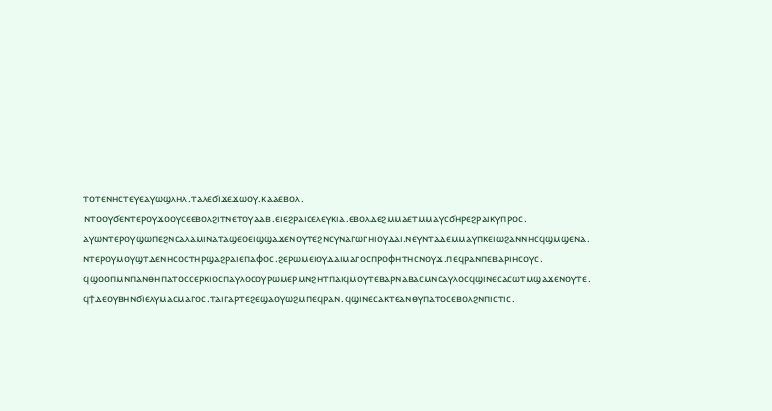ⲧⲟⲧⲉⲛⲏⲥⲧⲉⲩⲉⲁⲩⲱϣⲗⲏⲗ.ⲧⲁⲗⲉϭⲓϫⲉϫⲱⲟⲩ.ⲕⲁⲁⲉⲃⲟⲗ.
ⲛⲧⲟⲟⲩϭⲉⲛⲧⲉⲣⲟⲩϫⲟⲟⲩⲥⲉⲉⲃⲟⲗϩⲓⲧⲛⲉⲧⲟⲩⲁⲁⲃ.ⲉⲓⲉϩⲣⲁⲓⲥⲉⲗⲉⲩⲕⲓⲁ.ⲉⲃⲟⲗⲇⲉϩⲙⲙⲁⲉⲧⲙⲙⲁⲩⲥϭⲏⲣⲉϩⲣⲁⲓⲕⲩⲡⲣⲟⲥ.
ⲁⲩⲱⲛⲧⲉⲣⲟⲩϣⲱⲡⲉϩⲛⲥⲁⲗⲁⲙⲓⲛⲁⲧⲁϣⲉⲟⲉⲓϣϣⲁϫⲉⲛⲟⲩⲧⲉϩⲛⲥⲩⲛⲁⲅⲱⲅⲏⲓⲟⲩⲇⲁⲓ.ⲛⲉⲩⲛⲧⲁⲇⲉⲙⲙⲁⲩⲡⲕⲉⲓⲱϩⲁⲛⲛⲏⲥϥϣⲙϣⲉⲛⲁ.
ⲛⲧⲉⲣⲟⲩⲙⲟⲩϣⲧⲇⲉⲛⲏⲥⲟⲥⲧⲏⲣϣⲁϩⲣⲁⲓⲉⲡⲁⲫⲟⲥ.ϩⲉⲣⲱⲙⲉⲓⲟⲩⲇⲁⲓⲙⲁⲅⲟⲥⲡⲣⲟⲫⲏⲧⲏⲥⲛⲟⲩϫ.ⲡⲉϥⲣⲁⲛⲡⲉⲃⲁⲣⲓⲏⲥⲟⲩⲥ.
ϥϣⲟⲟⲡⲙⲛⲡⲁⲛⲑⲏⲡⲁⲧⲟⲥⲥⲉⲣⲕⲓⲟⲥⲡⲁⲩⲗⲟⲥⲟⲩⲣⲱⲙⲉⲣⲙⲛϩⲏⲧⲡⲁⲓϥⲙⲟⲩⲧⲉⲃⲁⲣⲛⲁⲃⲁⲥⲙⲛⲥⲁⲩⲗⲟⲥϥϣⲓⲛⲉⲥⲁⲥⲱⲧⲙϣⲁϫⲉⲛⲟⲩⲧⲉ.
ϥϯⲇⲉⲟⲩⲃⲏⲛϭⲓⲉⲗⲩⲙⲁⲥⲙⲁⲅⲟⲥ.ⲧⲁⲓⲅⲁⲣⲧⲉϩⲉϣⲁⲟⲩⲱϩⲙⲡⲉϥⲣⲁⲛ.ϥϣⲓⲛⲉⲥⲁⲕⲧⲉⲁⲛⲑⲩⲡⲁⲧⲟⲥⲉⲃⲟⲗϩⲛⲡⲓⲥⲧⲓⲥ.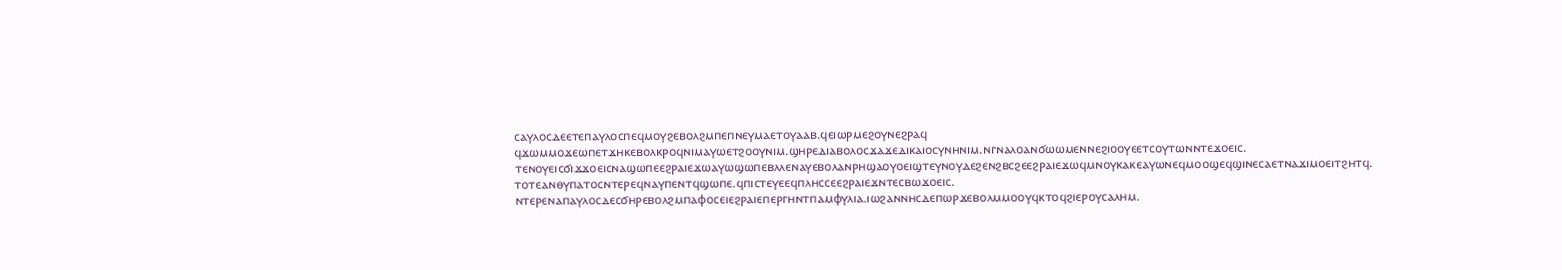ⲥⲁⲩⲗⲟⲥⲇⲉⲉⲧⲉⲡⲁⲩⲗⲟⲥⲡⲉϥⲙⲟⲩϩⲉⲃⲟⲗϩⲙⲡⲉⲡⲛⲉⲩⲙⲁⲉⲧⲟⲩⲁⲁⲃ.ϥⲉⲓⲱⲣⲙⲉϩⲟⲩⲛⲉϩⲣⲁϥ
ϥϫⲱⲙⲙⲟϫⲉⲱⲡⲉⲧϫⲏⲕⲉⲃⲟⲗⲕⲣⲟϥⲛⲓⲙⲁⲩⲱⲉⲧϩⲟⲟⲩⲛⲓⲙ.ϣⲏⲣⲉⲇⲓⲁⲃⲟⲗⲟⲥϫⲁϫⲉⲇⲓⲕⲁⲓⲟⲥⲩⲛⲏⲛⲓⲙ.ⲛⲅⲛⲁⲗⲟⲁⲛϭⲱⲱⲙⲉⲛⲛⲉϩⲓⲟⲟⲩⲉⲉⲧⲥⲟⲩⲧⲱⲛⲛⲧⲉϫⲟⲉⲓⲥ.
ⲧⲉⲛⲟⲩⲉⲓⲥϭⲓϫϫⲟⲉⲓⲥⲛⲁϣⲱⲡⲉⲉϩⲣⲁⲓⲉϫⲱⲁⲩⲱϣⲱⲡⲉⲃⲗⲗⲉⲛⲁⲩⲉⲃⲟⲗⲁⲛⲣⲏϣⲁⲟⲩⲟⲉⲓϣⲧⲉⲩⲛⲟⲩⲇⲉϩⲉⲛϩⲃⲥϩⲉⲉϩⲣⲁⲓⲉϫⲱϥⲙⲛⲟⲩⲕⲁⲕⲉⲁⲩⲱⲛⲉϥⲙⲟⲟϣⲉϥϣⲓⲛⲉⲥⲁⲉⲧⲛⲁϫⲓⲙⲟⲉⲓⲧϩⲏⲧϥ.
ⲧⲟⲧⲉⲁⲛⲑⲩⲡⲁⲧⲟⲥⲛⲧⲉⲣⲉϥⲛⲁⲩⲡⲉⲛⲧϥϣⲱⲡⲉ.ϥⲡⲓⲥⲧⲉⲩⲉⲉϥⲡⲗⲏⲥⲥⲉⲉϩⲣⲁⲓⲉϫⲛⲧⲉⲥⲃⲱϫⲟⲉⲓⲥ.
ⲛⲧⲉⲣⲉⲛⲁⲡⲁⲩⲗⲟⲥⲇⲉⲥϭⲏⲣⲉⲃⲟⲗϩⲙⲡⲁⲫⲟⲥⲉⲓⲉϩⲣⲁⲓⲉⲡⲉⲣⲅⲏⲛⲧⲡⲁⲙⲫⲩⲗⲓⲁ.ⲓⲱϩⲁⲛⲛⲏⲥⲇⲉⲡⲱⲣϫⲉⲃⲟⲗⲙⲙⲟⲟⲩϥⲕⲧⲟϥϩⲓⲉⲣⲟⲩⲥⲁⲗⲏⲙ.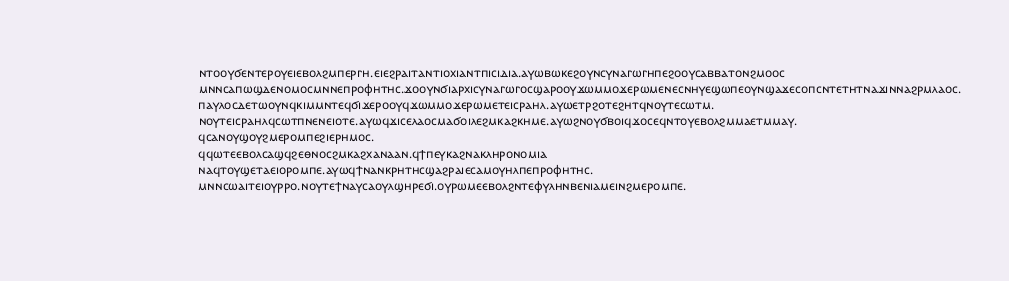ⲛⲧⲟⲟⲩϭⲉⲛⲧⲉⲣⲟⲩⲉⲓⲉⲃⲟⲗϩⲙⲡⲉⲣⲅⲏ.ⲉⲓⲉϩⲣⲁⲓⲧⲁⲛⲧⲓⲟⲭⲓⲁⲛⲧⲡⲓⲥⲓⲇⲓⲁ.ⲁⲩⲱⲃⲱⲕⲉϩⲟⲩⲛⲥⲩⲛⲁⲅⲱⲅⲏⲡⲉϩⲟⲟⲩⲥⲁⲃⲃⲁⲧⲟⲛϩⲙⲟⲟⲥ
ⲙⲛⲛⲥⲁⲡⲱϣⲇⲉⲛⲟⲙⲟⲥⲙⲛⲛⲉⲡⲣⲟⲫⲏⲧⲏⲥ.ϫⲟⲟⲩⲛϭⲓⲁⲣⲭⲓⲥⲩⲛⲁⲅⲱⲅⲟⲥϣⲁⲣⲟⲟⲩϫⲱⲙⲙⲟϫⲉⲣⲱⲙⲉⲛⲉⲥⲛⲏⲩⲉϣⲱⲡⲉⲟⲩⲛϣⲁϫⲉⲥⲟⲡⲥⲛⲧⲉⲧⲏⲧⲛⲁϫⲓⲛⲛⲁϩⲣⲙⲗⲁⲟⲥ.
ⲡⲁⲩⲗⲟⲥⲇⲉⲧⲱⲟⲩⲛϥⲕⲓⲙⲙⲛⲧⲉϥϭⲓϫⲉⲣⲟⲟⲩϥϫⲱⲙⲙⲟϫⲉⲣⲱⲙⲉⲧⲉⲓⲥⲣⲁⲏⲗ.ⲁⲩⲱⲉⲧⲣϩⲟⲧⲉϩⲏⲧϥⲛⲟⲩⲧⲉⲥⲱⲧⲙ.
ⲛⲟⲩⲧⲉⲓⲥⲣⲁⲏⲗϥⲥⲱⲧⲡⲛⲉⲛⲉⲓⲟⲧⲉ.ⲁⲩⲱϥϫⲓⲥⲉⲗⲁⲟⲥⲙⲁϭⲟⲓⲗⲉϩⲙⲕⲁϩⲕⲏⲙⲉ.ⲁⲩⲱϩⲛⲟⲩϭⲃⲟⲓϥϫⲟⲥⲉϥⲛⲧⲟⲩⲉⲃⲟⲗϩⲙⲙⲁⲉⲧⲙⲙⲁⲩ.
ϥⲥⲁⲛⲟⲩϣⲟⲩϩⲙⲉⲣⲟⲙⲡⲉϩⲓⲉⲣⲏⲙⲟⲥ.
ϥϥⲱⲧⲉⲉⲃⲟⲗⲥⲁϣϥϩⲉⲑⲛⲟⲥϩⲙⲕⲁϩⲭⲁⲛⲁⲁⲛ.ϥϯⲡⲉⲩⲕⲁϩⲛⲁⲕⲗⲏⲣⲟⲛⲟⲙⲓⲁ
ⲛⲁϥⲧⲟⲩϣⲉⲧⲁⲉⲓⲟⲣⲟⲙⲡⲉ.ⲁⲩⲱϥϯⲛⲁⲛⲕⲣⲏⲧⲏⲥϣⲁϩⲣⲁⲓⲉⲥⲁⲙⲟⲩⲏⲗⲡⲉⲡⲣⲟⲫⲏⲧⲏⲥ.
ⲙⲛⲛⲥⲱⲁⲓⲧⲉⲓⲟⲩⲣⲣⲟ.ⲛⲟⲩⲧⲉϯⲛⲁⲩⲥⲁⲟⲩⲗϣⲏⲣⲉϭⲓ.ⲟⲩⲣⲱⲙⲉⲉⲃⲟⲗϩⲛⲧⲉⲫⲩⲗⲏⲛⲃⲉⲛⲓⲁⲙⲉⲓⲛϩⲙⲉⲣⲟⲙⲡⲉ.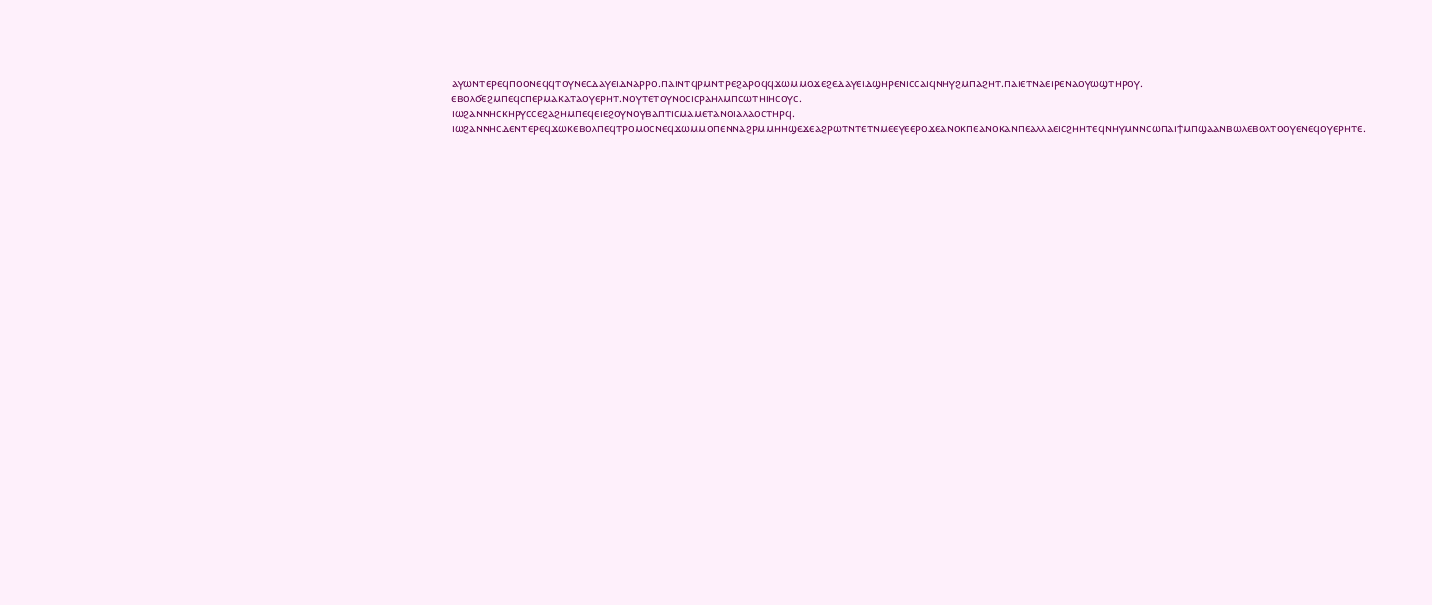ⲁⲩⲱⲛⲧⲉⲣⲉϥⲡⲟⲟⲛⲉϥϥⲧⲟⲩⲛⲉⲥⲇⲁⲩⲉⲓⲇⲛⲁⲣⲣⲟ.ⲡⲁⲓⲛⲧϥⲣⲙⲛⲧⲣⲉϩⲁⲣⲟϥϥϫⲱⲙⲙⲟϫⲉϩⲉⲇⲁⲩⲉⲓⲇϣⲏⲣⲉⲛⲓⲥⲥⲁⲓϥⲛⲏⲩϩⲙⲡⲁϩⲏⲧ.ⲡⲁⲓⲉⲧⲛⲁⲉⲓⲣⲉⲛⲁⲟⲩⲱϣⲧⲏⲣⲟⲩ.
ⲉⲃⲟⲗϭⲉϩⲙⲡⲉϥⲥⲡⲉⲣⲙⲁⲕⲁⲧⲁⲟⲩⲉⲣⲏⲧ.ⲛⲟⲩⲧⲉⲧⲟⲩⲛⲟⲥⲓⲥⲣⲁⲏⲗⲙⲡⲥⲱⲧⲏⲓⲏⲥⲟⲩⲥ.
ⲓⲱϩⲁⲛⲛⲏⲥⲕⲏⲣⲩⲥⲥⲉϩⲁϩⲏⲙⲡⲉϥⲉⲓⲉϩⲟⲩⲛⲟⲩⲃⲁⲡⲧⲓⲥⲙⲁⲙⲉⲧⲁⲛⲟⲓⲁⲗⲁⲟⲥⲧⲏⲣϥ.
ⲓⲱϩⲁⲛⲛⲏⲥⲇⲉⲛⲧⲉⲣⲉϥϫⲱⲕⲉⲃⲟⲗⲡⲉϥⲧⲣⲟⲙⲟⲥⲛⲉϥϫⲱⲙⲙⲟⲡⲉⲛⲛⲁϩⲣⲙⲙⲏⲏϣⲉϫⲉⲁϩⲣⲱⲧⲛⲧⲉⲧⲛⲙⲉⲉⲩⲉⲉⲣⲟϫⲉⲁⲛⲟⲕⲡⲉⲁⲛⲟⲕⲁⲛⲡⲉⲁⲗⲗⲁⲉⲓⲥϩⲏⲏⲧⲉϥⲛⲏⲩⲙⲛⲛⲥⲱⲡⲁⲓϯⲙⲡϣⲁⲁⲛⲃⲱⲗⲉⲃⲟⲗⲧⲟⲟⲩⲉⲛⲉϥⲟⲩⲉⲣⲏⲧⲉ.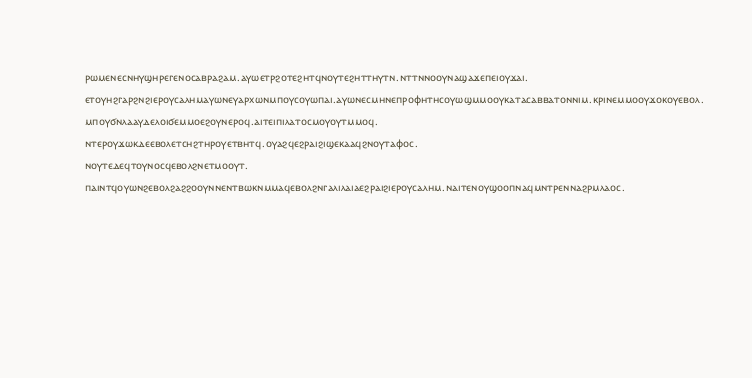ⲣⲱⲙⲉⲛⲉⲥⲛⲏⲩϣⲏⲣⲉⲅⲉⲛⲟⲥⲁⲃⲣⲁϩⲁⲙ.ⲁⲩⲱⲉⲧⲣϩⲟⲧⲉϩⲏⲧϥⲛⲟⲩⲧⲉϩⲏⲧⲧⲏⲩⲧⲛ.ⲛⲧⲧⲛⲛⲟⲟⲩⲛⲁϣⲁϫⲉⲡⲉⲓⲟⲩϫⲁⲓ.
ⲉⲧⲟⲩⲏϩⲅⲁⲣϩⲛϩⲓⲉⲣⲟⲩⲥⲁⲗⲏⲙⲁⲩⲱⲛⲉⲩⲁⲣⲭⲱⲛⲙⲡⲟⲩⲥⲟⲩⲱⲡⲁⲓ.ⲁⲩⲱⲛⲉⲥⲙⲏⲛⲉⲡⲣⲟⲫⲏⲧⲏⲥⲟⲩⲱϣⲙⲙⲟⲟⲩⲕⲁⲧⲁⲥⲁⲃⲃⲁⲧⲟⲛⲛⲓⲙ.ⲕⲣⲓⲛⲉⲙⲙⲟⲟⲩϫⲟⲕⲟⲩⲉⲃⲟⲗ.
ⲙⲡⲟⲩϭⲛⲗⲁⲁⲩⲇⲉⲗⲟⲓϭⲉⲙⲙⲟⲉϩⲟⲩⲛⲉⲣⲟϥ.ⲁⲓⲧⲉⲓⲡⲓⲗⲁⲧⲟⲥⲙⲟⲩⲟⲩⲧⲙⲙⲟϥ.
ⲛⲧⲉⲣⲟⲩϫⲱⲕⲇⲉⲉⲃⲟⲗⲉⲧⲥⲏϩⲧⲏⲣⲟⲩⲉⲧⲃⲏⲧϥ.ⲟⲩⲁϩϥⲉϩⲣⲁⲓϩⲓϣⲉⲕⲁⲁϥϩⲛⲟⲩⲧⲁⲫⲟⲥ.
ⲛⲟⲩⲧⲉⲇⲉϥⲧⲟⲩⲛⲟⲥϥⲉⲃⲟⲗϩⲛⲉⲧⲙⲟⲟⲩⲧ.
ⲡⲁⲓⲛⲧϥⲟⲩⲱⲛϩⲉⲃⲟⲗϩⲁϩϩⲟⲟⲩⲛⲛⲉⲛⲧⲃⲱⲕⲛⲙⲙⲁϥⲉⲃⲟⲗϩⲛⲅⲁⲗⲓⲗⲁⲓⲁⲉϩⲣⲁⲓϩⲓⲉⲣⲟⲩⲥⲁⲗⲏⲙ.ⲛⲁⲓⲧⲉⲛⲟⲩϣⲟⲟⲡⲛⲁϥⲙⲛⲧⲣⲉⲛⲛⲁϩⲣⲙⲗⲁⲟⲥ.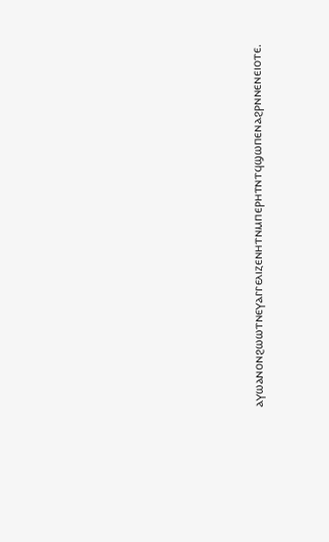ⲁⲩⲱⲁⲛⲟⲛϩⲱⲱⲧⲛⲉⲩⲁⲅⲅⲉⲗⲓⲍⲉⲛⲏⲧⲛⲙⲡⲉⲣⲏⲧⲛⲧϥϣⲱⲡⲉⲛⲁϩⲣⲛⲛⲉⲛⲉⲓⲟⲧⲉ.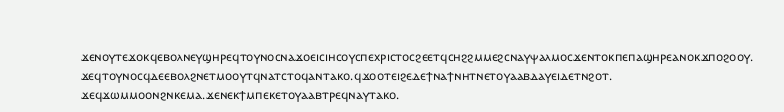ϫⲉⲛⲟⲩⲧⲉϫⲟⲕϥⲉⲃⲟⲗⲛⲉⲩϣⲏⲣⲉϥⲧⲟⲩⲛⲟⲥⲛⲁϫⲟⲉⲓⲥⲓⲏⲥⲟⲩⲥⲡⲉⲭⲣⲓⲥⲧⲟⲥϩⲉⲉⲧϥⲥⲏϩϩⲙⲙⲉϩⲥⲛⲁⲩⲯⲁⲗⲙⲟⲥϫⲉⲛⲧⲟⲕⲡⲉⲡⲁϣⲏⲣⲉⲁⲛⲟⲕϫⲡⲟϩⲟⲟⲩ.
ϫⲉϥⲧⲟⲩⲛⲟⲥϥⲇⲉⲉⲃⲟⲗϩⲛⲉⲧⲙⲟⲟⲩⲧϥⲛⲁⲧⲥⲧⲟϥⲁⲛⲧⲁⲕⲟ.ϥϫⲟⲟⲧⲉⲓϩⲉⲇⲉϯⲛⲁϯⲛⲏⲧⲛⲉⲧⲟⲩⲁⲁⲃⲇⲁⲩⲉⲓⲇⲉⲧⲛϩⲟⲧ.
ϫⲉϥϫⲱⲙⲙⲟⲟⲛϩⲛⲕⲉⲙⲁ.ϫⲉⲛⲉⲕϯⲙⲡⲉⲕⲉⲧⲟⲩⲁⲁⲃⲧⲣⲉϥⲛⲁⲩⲧⲁⲕⲟ.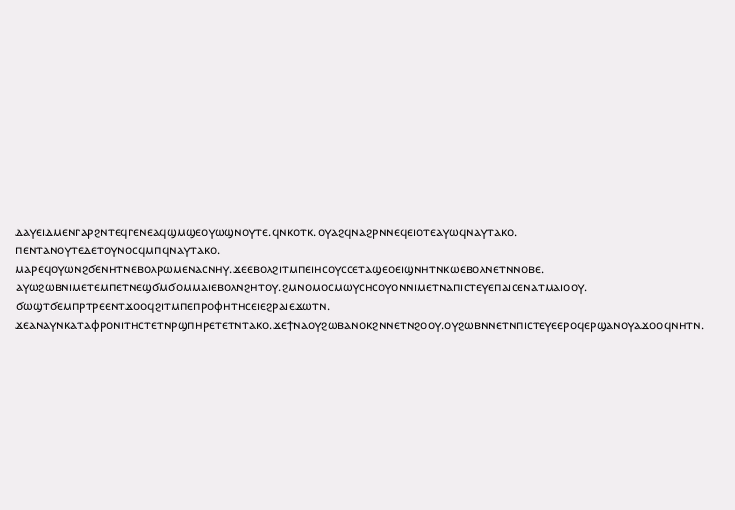ⲇⲁⲩⲉⲓⲇⲙⲉⲛⲅⲁⲣϩⲛⲧⲉϥⲅⲉⲛⲉⲁϥϣⲙϣⲉⲟⲩⲱϣⲛⲟⲩⲧⲉ.ϥⲛⲕⲟⲧⲕ.ⲟⲩⲁϩϥⲛⲁϩⲣⲛⲛⲉϥⲉⲓⲟⲧⲉⲁⲩⲱϥⲛⲁⲩⲧⲁⲕⲟ.
ⲡⲉⲛⲧⲁⲛⲟⲩⲧⲉⲇⲉⲧⲟⲩⲛⲟⲥϥⲙⲡϥⲛⲁⲩⲧⲁⲕⲟ.
ⲙⲁⲣⲉϥⲟⲩⲱⲛϩϭⲉⲛⲏⲧⲛⲉⲃⲟⲗⲣⲱⲙⲉⲛⲁⲥⲛⲏⲩ.ϫⲉⲉⲃⲟⲗϩⲓⲧⲙⲡⲉⲓⲏⲥⲟⲩⲥⲥⲉⲧⲁϣⲉⲟⲉⲓϣⲛⲏⲧⲛⲕⲱⲉⲃⲟⲗⲛⲉⲧⲛⲛⲟⲃⲉ.
ⲁⲩⲱϩⲱⲃⲛⲓⲙⲉⲧⲉⲙⲡⲉⲧⲛⲉϣϭⲙϭⲟⲙⲙⲁⲓⲉⲃⲟⲗⲛϩⲏⲧⲟⲩ.ϩⲙⲛⲟⲙⲟⲥⲙⲱⲩⲥⲏⲥⲟⲩⲟⲛⲛⲓⲙⲉⲧⲛⲁⲡⲓⲥⲧⲉⲩⲉⲡⲁⲓⲥⲉⲛⲁⲧⲙⲁⲓⲟⲟⲩ.
ϭⲱϣⲧϭⲉⲙⲡⲣⲧⲣⲉⲉⲛⲧϫⲟⲟϥϩⲓⲧⲙⲡⲉⲡⲣⲟⲫⲏⲧⲏⲥⲉⲓⲉϩⲣⲁⲓⲉϫⲱⲧⲛ.
ϫⲉⲁⲛⲁⲩⲛⲕⲁⲧⲁⲫⲣⲟⲛⲓⲧⲏⲥⲧⲉⲧⲛⲣϣⲡⲏⲣⲉⲧⲉⲧⲛⲧⲁⲕⲟ.ϫⲉϯⲛⲁⲟⲩϩⲱⲃⲁⲛⲟⲕϩⲛⲛⲉⲧⲛϩⲟⲟⲩ.ⲟⲩϩⲱⲃⲛⲛⲉⲧⲛⲡⲓⲥⲧⲉⲩⲉⲉⲣⲟϥⲉⲣϣⲁⲛⲟⲩⲁϫⲟⲟϥⲛⲏⲧⲛ.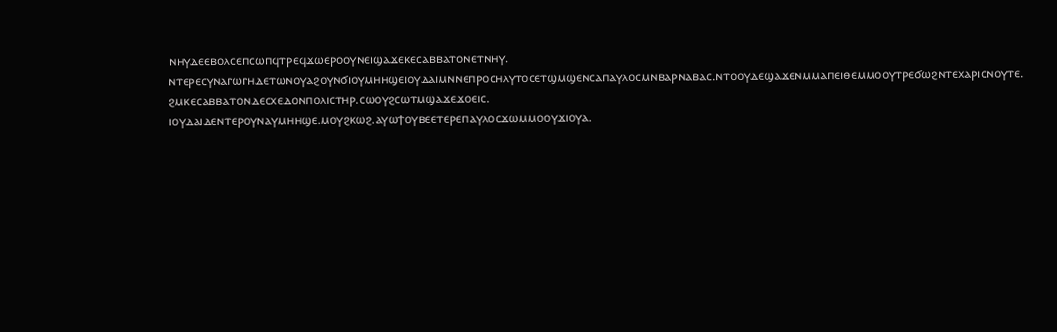ⲛⲏⲩⲇⲉⲉⲃⲟⲗⲥⲉⲡⲥⲱⲡϥⲧⲣⲉϥϫⲱⲉⲣⲟⲟⲩⲛⲉⲓϣⲁϫⲉⲕⲉⲥⲁⲃⲃⲁⲧⲟⲛⲉⲧⲛⲏⲩ.
ⲛⲧⲉⲣⲉⲥⲩⲛⲁⲅⲱⲅⲏⲇⲉⲧⲱⲛⲟⲩⲁϩⲟⲩⲛϭⲓⲟⲩⲙⲏⲏϣⲉⲓⲟⲩⲇⲁⲓⲙⲛⲛⲉⲡⲣⲟⲥⲏⲗⲩⲧⲟⲥⲉⲧϣⲙϣⲉⲛⲥⲁⲡⲁⲩⲗⲟⲥⲙⲛⲃⲁⲣⲛⲁⲃⲁⲥ.ⲛⲧⲟⲟⲩⲇⲉϣⲁϫⲉⲛⲙⲙⲁⲡⲉⲓⲑⲉⲙⲙⲟⲟⲩⲧⲣⲉϭⲱϩⲛⲧⲉⲭⲁⲣⲓⲥⲛⲟⲩⲧⲉ.
ϩⲙⲕⲉⲥⲁⲃⲃⲁⲧⲟⲛⲇⲉⲥⲭⲉⲇⲟⲛⲡⲟⲗⲓⲥⲧⲏⲣ.ⲥⲱⲟⲩϩⲥⲱⲧⲙϣⲁϫⲉϫⲟⲉⲓⲥ.
ⲓⲟⲩⲇⲁⲓⲇⲉⲛⲧⲉⲣⲟⲩⲛⲁⲩⲙⲏⲏϣⲉ.ⲙⲟⲩϩⲕⲱϩ.ⲁⲩⲱϯⲟⲩⲃⲉⲉⲧⲉⲣⲉⲡⲁⲩⲗⲟⲥϫⲱⲙⲙⲟⲟⲩϫⲓⲟⲩⲁ.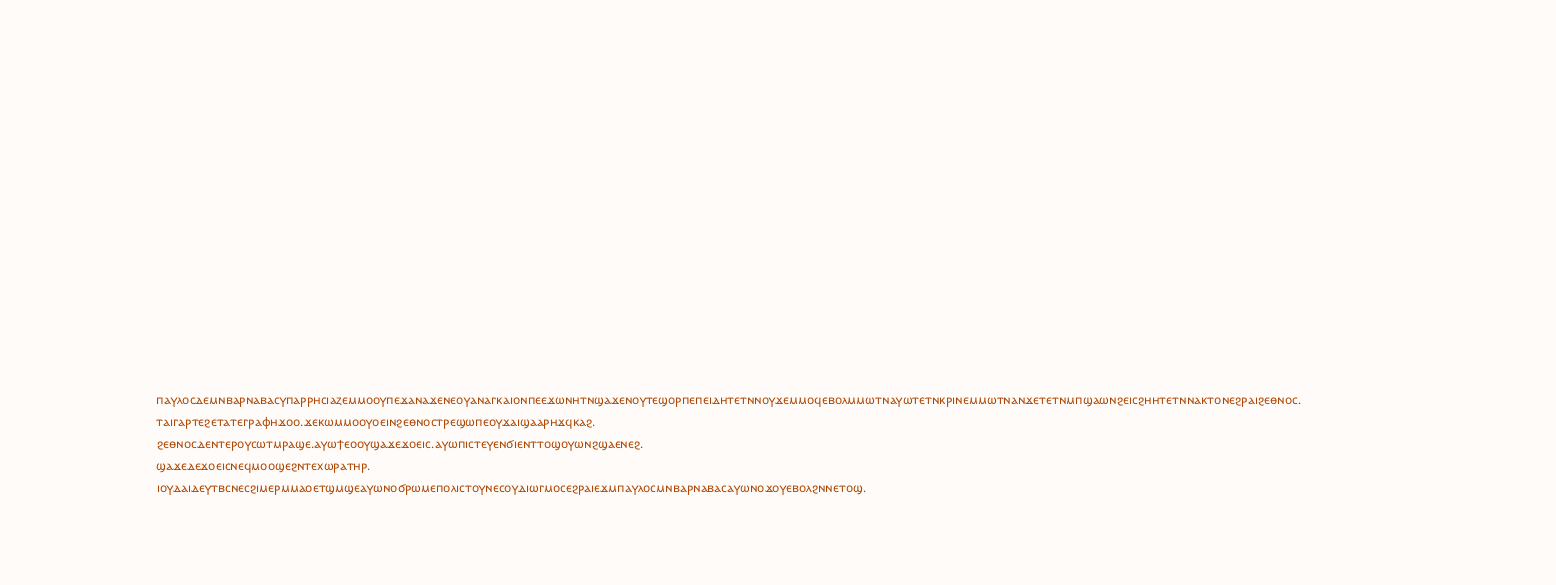ⲡⲁⲩⲗⲟⲥⲇⲉⲙⲛⲃⲁⲣⲛⲁⲃⲁⲥⲩⲡⲁⲣⲣⲏⲥⲓⲁⲍⲉⲙⲙⲟⲟⲩⲡⲉϫⲁⲛⲁϫⲉⲛⲉⲟⲩⲁⲛⲁⲅⲕⲁⲓⲟⲛⲡⲉⲉϫⲱⲛⲏⲧⲛϣⲁϫⲉⲛⲟⲩⲧⲉϣⲟⲣⲡⲉⲡⲉⲓⲇⲏⲧⲉⲧⲛⲛⲟⲩϫⲉⲙⲙⲟϥⲉⲃⲟⲗⲙⲙⲱⲧⲛⲁⲩⲱⲧⲉⲧⲛⲕⲣⲓⲛⲉⲙⲙⲱⲧⲛⲁⲛϫⲉⲧⲉⲧⲛⲙⲡϣⲁⲱⲛϩⲉⲓⲥϩⲏⲏⲧⲉⲧⲛⲛⲁⲕⲧⲟⲛⲉϩⲣⲁⲓϩⲉⲑⲛⲟⲥ.
ⲧⲁⲓⲅⲁⲣⲧⲉϩⲉⲧⲁⲧⲉⲅⲣⲁⲫⲏϫⲟⲟ.ϫⲉⲕⲱⲙⲙⲟⲟⲩⲟⲉⲓⲛϩⲉⲑⲛⲟⲥⲧⲣⲉϣⲱⲡⲉⲟⲩϫⲁⲓϣⲁⲁⲣⲏϫϥⲕⲁϩ.
ϩⲉⲑⲛⲟⲥⲇⲉⲛⲧⲉⲣⲟⲩⲥⲱⲧⲙⲣⲁϣⲉ.ⲁⲩⲱϯⲉⲟⲟⲩϣⲁϫⲉϫⲟⲉⲓⲥ.ⲁⲩⲱⲡⲓⲥⲧⲉⲩⲉⲛϭⲓⲉⲛⲧⲧⲟϣⲟⲩⲱⲛϩϣⲁⲉⲛⲉϩ.
ϣⲁϫⲉⲇⲉϫⲟⲉⲓⲥⲛⲉϥⲙⲟⲟϣⲉϩⲛⲧⲉⲭⲱⲣⲁⲧⲏⲣ.
ⲓⲟⲩⲇⲁⲓⲇⲉⲩⲧⲃⲥⲛⲉⲥϩⲓⲙⲉⲣⲙⲙⲁⲟⲉⲧϣⲙϣⲉⲁⲩⲱⲛⲟϭⲣⲱⲙⲉⲡⲟⲗⲓⲥⲧⲟⲩⲛⲉⲥⲟⲩⲇⲓⲱⲅⲙⲟⲥⲉϩⲣⲁⲓⲉϫⲙⲡⲁⲩⲗⲟⲥⲙⲛⲃⲁⲣⲛⲁⲃⲁⲥⲁⲩⲱⲛⲟϫⲟⲩⲉⲃⲟⲗϩⲛⲛⲉⲧⲟϣ.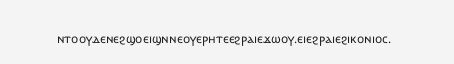ⲛⲧⲟⲟⲩⲇⲉⲛⲉϩϣⲟⲉⲓϣⲛⲛⲉⲟⲩⲉⲣⲏⲧⲉⲉϩⲣⲁⲓⲉϫⲱⲟⲩ.ⲉⲓⲉϩⲣⲁⲓⲉϩⲓⲕⲟⲛⲓⲟⲥ.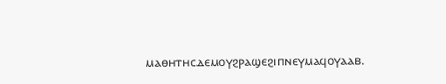ⲙⲁⲑⲏⲧⲏⲥⲇⲉⲙⲟⲩϩⲣⲁϣⲉϩⲓⲡⲛⲉⲩⲙⲁϥⲟⲩⲁⲁⲃ.